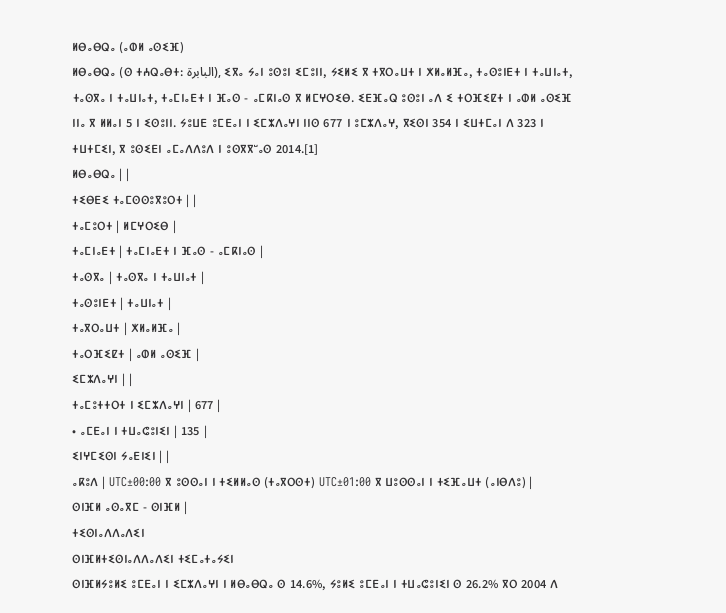ⵍⴱⴰⴱⵕⴰ (ⴰⵀⵍ ⴰⵙⵉⴼ)
ⵍⴱⴰⴱⵕⴰ (ⵙ ⵜⵄⵕⴰⴱⵜ: البابرة), ⵉⴳⴰ ⵢⴰⵏ ⵓⵙⵓⵏ ⵉⵎⵓⵏⵏ, ⵢⵉⵍⵉ ⴳ ⵜⴳⵔⴰⵡⵜ ⵏ ⵅⵍⴰⵍⴼⴰ, ⵜⴰⵙⵓⵏⴹⵜ ⵏ ⵜⴰⵡⵏⴰⵜ, ⵜⴰⵙⴳⴰ ⵏ ⵜⴰⵡⵏⴰⵜ, ⵜⴰⵎⵏⴰⴹⵜ ⵏ ⴼⴰⵙ - ⴰⵎⴽⵏⴰⵙ ⴳ ⵍⵎⵖⵔⵉⴱ. ⵉⴹⴼⴰⵕ ⵓⵙⵓⵏ ⴰⴷ ⵉ ⵜⵔⴼⵉⵇⵜ ⵏ ⴰⵀⵍ ⴰⵙⵉⴼ ⵏⵏⴰ ⴳ ⵍⵍⴰⵏ 5 ⵏ ⵉⵙⵓⵏⵏ. ⵢⵓⵡⴹ ⵓⵎⴹⴰⵏ ⵏ ⵉⵎⵣⴷⴰⵖⵏ ⵏⵏⵙ 677 ⵏ ⵓⵎⵣⴷⴰⵖ, ⴳⵉⵙⵏ 354 ⵏ ⵉⵡⵜⵎⴰⵏ ⴷ 323 ⵏ ⵜⵡⵜⵎⵉⵏ, ⴳ ⵓⵙⵉⴹⵏ ⴰⵎⴰⴷⴷⵓⴷ ⵏ ⵓⵙⴳⴳⵯⴰⵙ 2014.[1]
ⵍⴱⴰⴱⵕⴰ | |
ⵜⵉⴱⴹⵉ ⵜⴰⵎⵙⵙⵓⴳⵓⵔⵜ | |
ⵜⴰⵎⵓⵔⵜ | ⵍⵎⵖⵔⵉⴱ |
ⵜⴰⵎⵏⴰⴹⵜ | ⵜⴰⵎⵏⴰⴹⵜ ⵏ ⴼⴰⵙ - ⴰⵎⴽⵏⴰⵙ |
ⵜⴰⵙⴳⴰ | ⵜⴰⵙⴳⴰ ⵏ ⵜⴰⵡⵏⴰⵜ |
ⵜⴰⵙⵓⵏⴹⵜ | ⵜⴰⵡⵏⴰⵜ |
ⵜⴰⴳⵔⴰⵡⵜ | ⵅⵍⴰⵍⴼⴰ |
ⵜⴰⵔⴼⵉⵇⵜ | ⴰⵀⵍ ⴰⵙⵉⴼ |
ⵉⵎⵣⴷⴰⵖⵏ | |
ⵜⴰⵎⵓⵜⵜⵔⵜ ⵏ ⵉⵎⵣⴷⴰⵖⵏ | 677 |
• ⴰⵎⴹⴰⵏ ⵏ ⵜⵡⴰⵛⵓⵏⵉⵏ | 135 |
ⵉⵏⵖⵎⵉⵙⵏ ⵢⴰⴹⵏⵉⵏ | |
ⴰⴽⵓⴷ | UTC±00:00 ⴳ ⵓⵙⵙⴰⵏ ⵏ ⵜⵉⵍⵍⴰⵙ (ⵜⴰⴳⵔⵙⵜ) UTC±01:00 ⴳ ⵡⵓⵙⵙⴰⵏ ⵏ ⵜⵉⴼⴰⵡⵜ (ⴰⵏⴱⴷⵓ) |
ⵙⵏⴼⵍ ⴰⵙⴰⴳⵎ - ⵙⵏⴼⵍ |
ⵜⵉⵙⵏⴰⴷⴷⴰⴷⵉⵏ
ⵙⵏⴼⵍⵜⵉⵙⵏⴰⴷⴷⴰⴷⵉⵏ ⵜⵉⵎⴰⵜⴰⵢⵉⵏ
ⵙⵏⴼⵍⵢⵓⵍⵉ ⵓⵎⴹⴰⵏ ⵏ ⵉⵎⵣⴷⴰⵖⵏ ⵏ ⵍⴱⴰⴱⵕⴰ ⵙ 14.6%, ⵢⵓⵍⵉ ⵓⵎⴹⴰⵏ ⵏ ⵜⵡⴰⵛⵓⵏⵉⵏ ⵙ 26.2% ⴳⵔ 2004 ⴷ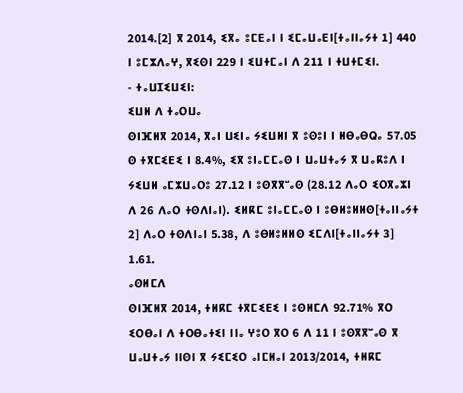2014.[2] ⴳ 2014, ⵉⴳⴰ ⵓⵎⴹⴰⵏ ⵏ ⵉⵎⴰⵡⴰⴹⵏ[ⵜⴰⵏⵏⴰⵢⵜ 1] 440 ⵏ ⵓⵎⵣⴷⴰⵖ, ⴳⵉⵙⵏ 229 ⵏ ⵉⵡⵜⵎⴰⵏ ⴷ 211 ⵏ ⵜⵡⵜⵎⵉⵏ.
- ⵜⴰⵡⵊⵉⵡⵉⵏ:
ⵉⵡⵍ ⴷ ⵜⴰⵔⵡⴰ
ⵙⵏⴼⵍⴳ 2014, ⴳⴰⵏ ⵡⵉⵏⴰ ⵢⵉⵡⵍⵏ ⴳ ⵓⵙⵓⵏ ⵏ ⵍⴱⴰⴱⵕⴰ 57.05 ⵙ ⵜⴳⵎⵉⴹⵉ ⵏ 8.4%, ⵉⴳ ⵓⵏⴰⵎⵎⴰⵙ ⵏ ⵡⴰⵡⵜⴰⵢ ⴳ ⵡⴰⴽⵓⴷ ⵏ ⵢⵉⵡⵍ ⴰⵎⵣⵡⴰⵔⵓ 27.12 ⵏ ⵓⵙⴳⴳⵯⴰⵙ (28.12 ⴷⴰⵔ ⵉⵔⴳⴰⵣⵏ ⴷ 26 ⴷⴰⵔ ⵜⵙⴷⵏⴰⵏ). ⵉⵍⴽⵎ ⵓⵏⴰⵎⵎⴰⵙ ⵏ ⵓⴱⵍⵓⵍⵍⵙ[ⵜⴰⵏⵏⴰⵢⵜ 2] ⴷⴰⵔ ⵜⵙⴷⵏⴰⵏ 5.38, ⴷ ⵓⴱⵍⵓⵍⵍⵙ ⵉⵎⴷⵏ[ⵜⴰⵏⵏⴰⵢⵜ 3] 1.61.
ⴰⵙⵍⵎⴷ
ⵙⵏⴼⵍⴳ 2014, ⵜⵍⴽⵎ ⵜⴳⵎⵉⴹⵉ ⵏ ⵓⵙⵍⵎⴷ 92.71% ⴳⵔ ⵉⵔⴱⴰⵏ ⴷ ⵜⵔⴱⴰⵜⵉⵏ ⵏⵏⴰ ⵖⵓⵔ ⴳⵔ 6 ⴷ 11 ⵏ ⵓⵙⴳⴳⵯⴰⵙ ⴳ ⵡⴰⵡⵜⴰⵢ ⵏⵏⵙⵏ ⴳ ⵢⵉⵎⵉⵔ ⴰⵏⵎⵍⴰⵏ 2013/2014, ⵜⵍⴽⵎ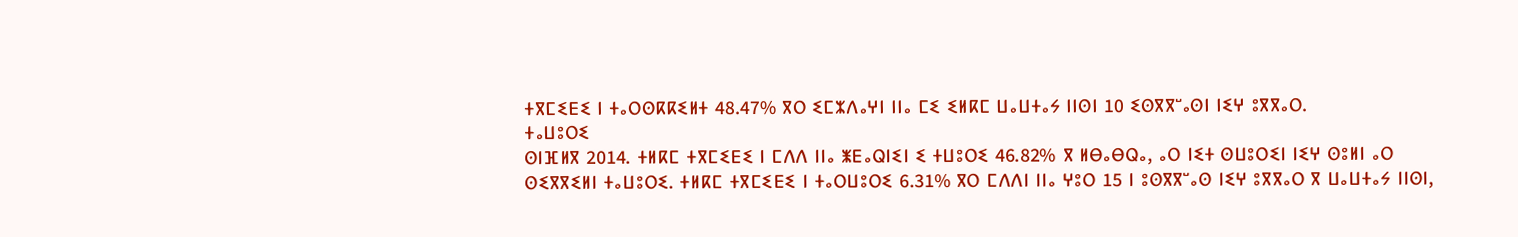ⵜⴳⵎⵉⴹⵉ ⵏ ⵜⴰⵔⵙⴽⴽⵉⵍⵜ 48.47% ⴳⵔ ⵉⵎⵣⴷⴰⵖⵏ ⵏⵏⴰ ⵎⵉ ⵉⵍⴽⵎ ⵡⴰⵡⵜⴰⵢ ⵏⵏⵙⵏ 10 ⵉⵙⴳⴳⵯⴰⵙⵏ ⵏⵉⵖ ⵓⴳⴳⴰⵔ.
ⵜⴰⵡⵓⵔⵉ
ⵙⵏⴼⵍⴳ 2014. ⵜⵍⴽⵎ ⵜⴳⵎⵉⴹⵉ ⵏ ⵎⴷⴷ ⵏⵏⴰ ⵥⴹⴰⵕⵏⵉⵏ ⵉ ⵜⵡⵓⵔⵉ 46.82% ⴳ ⵍⴱⴰⴱⵕⴰ, ⴰⵔ ⵏⵉⵜ ⵙⵡⵓⵔⵉⵏ ⵏⵉⵖ ⵙⵓⵍⵏ ⴰⵔ ⵙⵉⴳⴳⵉⵍⵏ ⵜⴰⵡⵓⵔⵉ. ⵜⵍⴽⵎ ⵜⴳⵎⵉⴹⵉ ⵏ ⵜⴰⵔⵡⵓⵔⵉ 6.31% ⴳⵔ ⵎⴷⴷⵏ ⵏⵏⴰ ⵖⵓⵔ 15 ⵏ ⵓⵙⴳⴳⵯⴰⵙ ⵏⵉⵖ ⵓⴳⴳⴰⵔ ⴳ ⵡⴰⵡⵜⴰⵢ ⵏⵏⵙⵏ,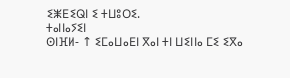ⵉⵥⴹⵉⵕⵏ ⵉ ⵜⵡⵓⵔⵉ.
ⵜⴰⵏⵏⴰⵢⵉⵏ
ⵙⵏⴼⵍ- ↑ ⵉⵎⴰⵡⴰⴹⵏ ⴳⴰⵏ ⵜⵏ ⵡⵉⵏⵏⴰ ⵎⵉ ⵉⴳⴰ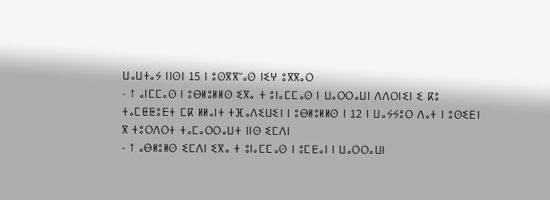ⵡⴰⵡⵜⴰⵢ ⵏⵏⵙⵏ 15 ⵏ ⵓⵙⴳⴳⵯⴰⵙ ⵏⵉⵖ ⵓⴳⴳⴰⵔ
- ↑ ⴰⵏⵎⵎⴰⵙ ⵏ ⵓⴱⵍⵓⵍⵍⵙ ⵉⴳⴰ ⵜ ⵓⵏⴰⵎⵎⴰⵙ ⵏ ⵡⴰⵔⵔⴰⵡⵏ ⴷⴷⵔⵏⵉⵏ ⵉ ⴽⵓ ⵜⴰⵎⵟⵟⵓⴹⵜ ⵎⴽ ⵍⵍⴰⵏⵜ ⵜⴼⴰⴷⵉⵡⵉⵏ ⵏ ⵓⴱⵍⵓⵍⵍⵙ ⵏ 12 ⵏ ⵡⴰⵢⵢⵓⵔ ⴷⴰⵜ ⵏ ⵓⵙⵉⴹⵏ ⴳ ⵜⵓⵔⴷⵔⵜ ⵜⴰⵎⴰⵔⵔⴰⵡⵜ ⵏⵏⵙ ⵉⵎⴷⵏ
- ↑ ⴰⴱⵍⵓⵍⵙ ⵉⵎⴷⵏ ⵉⴳⴰ ⵜ ⵓⵏⴰⵎⵎⴰⵙ ⵏ ⵓⵎⴹⴰⵏ ⵏ ⵡⴰⵔⵔⴰⵡⵏ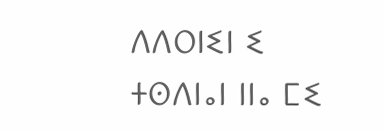ⴷⴷⵔⵏⵉⵏ ⵉ ⵜⵙⴷⵏⴰⵏ ⵏⵏⴰ ⵎⵉ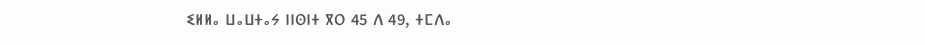ⵉⵍⵍⴰ ⵡⴰⵡⵜⴰⵢ ⵏⵏⵙⵏⵜ ⴳⵔ 45 ⴷ 49, ⵜⵎⴷⴰ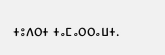ⵜⵓⴷⵔⵜ ⵜⴰⵎⴰⵔⵔⴰⵡⵜ.